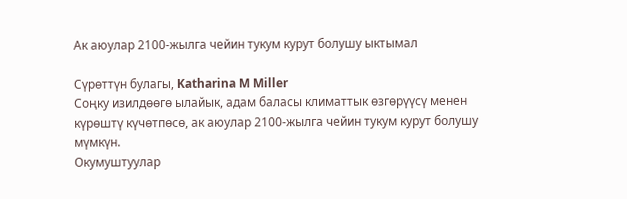Ак аюулар 2100-жылга чейин тукум курут болушу ыктымал

Сүрөттүн булагы, Katharina M Miller
Соңку изилдөөгө ылайык, адам баласы климаттык өзгөрүүсү менен күрөштү күчөтпөсө, ак аюулар 2100-жылга чейин тукум курут болушу мүмкүн.
Окумуштуулар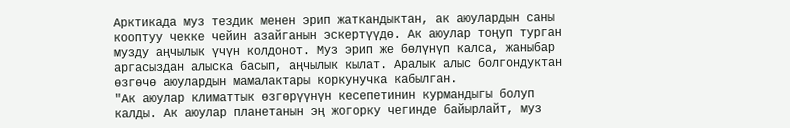Арктикада муз тездик менен эрип жаткандыктан, ак аюулардын саны кооптуу чекке чейин азайганын эскертүүдө. Ак аюулар тоңуп турган музду аңчылык үчүн колдонот. Муз эрип же бөлүнүп калса, жаныбар аргасыздан алыска басып, аңчылык кылат. Аралык алыс болгондуктан өзгөчө аюулардын мамалактары коркунучка кабылган.
"Ак аюулар климаттык өзгөрүүнүн кесепетинин курмандыгы болуп калды. Ак аюулар планетанын эң жогорку чегинде байырлайт, муз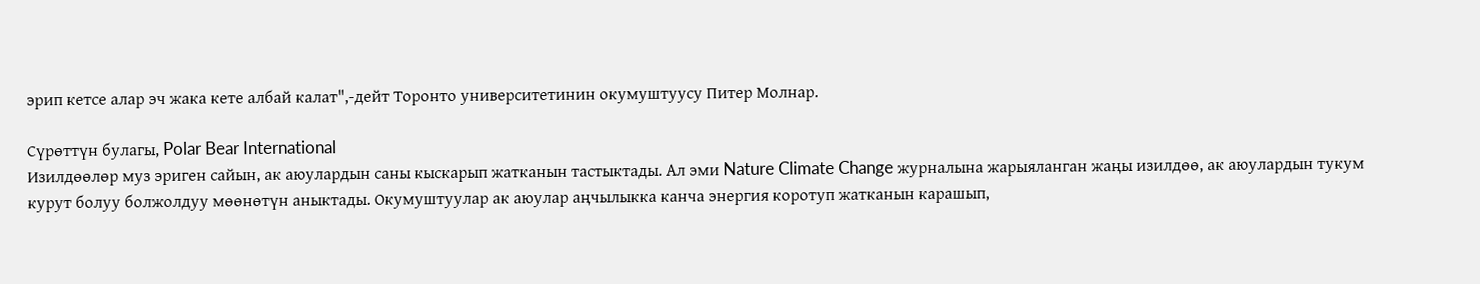эрип кетсе алар эч жака кете албай калат",-дейт Торонто университетинин окумуштуусу Питер Молнар.

Сүрөттүн булагы, Polar Bear International
Изилдөөлөр муз эриген сайын, ак аюулардын саны кыскарып жатканын тастыктады. Ал эми Nature Climate Change журналына жарыяланган жаңы изилдөө, ак аюулардын тукум курут болуу болжолдуу мөөнөтүн аныктады. Окумуштуулар ак аюулар аңчылыкка канча энергия коротуп жатканын карашып,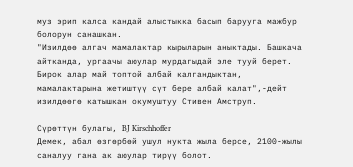муз эрип калса кандай алыстыкка басып барууга мажбур болорун санашкан.
"Изилдөө алгач мамалактар кырыларын аныктады. Башкача айтканда, ургаачы аюулар мурдагыдай эле тууй берет. Бирок алар май топтой албай калгандыктан, мамалактарына жетиштүү сүт бере албай калат",-дейт изилдөөгө катышкан окумуштуу Стивен Амструп.

Сүрөттүн булагы, BJ Kirschhoffer
Демек, абал өзгөрбөй ушул нукта жыла берсе, 2100-жылы саналуу гана ак аюулар тирүү болот.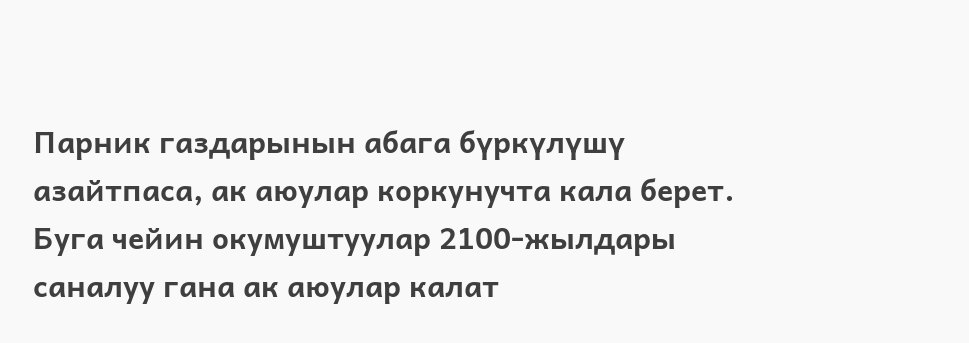Парник газдарынын абага бүркүлүшү азайтпаса, ак аюулар коркунучта кала берет.
Буга чейин окумуштуулар 2100-жылдары саналуу гана ак аюулар калат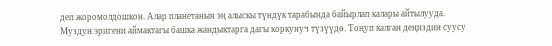деп жоромолдошкон. Алар планетанын эң алыскы түндүк тарабында байырлап калары айтылууда.
Муздун эригени аймактагы башка жандыктарга дагы коркунуч түзүүдө. Тоңуп калган деңиздин суусу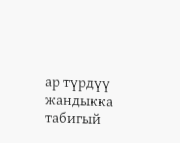ар түрдүү жандыкка табигый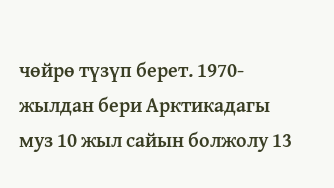чөйрө түзүп берет. 1970-жылдан бери Арктикадагы муз 10 жыл сайын болжолу 13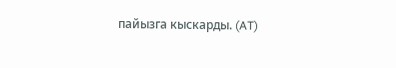пайызга кыскарды. (AT)